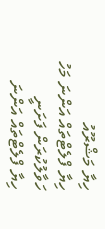ހިޔާ މަޝްރޫއު
ހިޔާ ފްލެޓްތައް އަންނަ މަހު ހަވާލުކުރަން ފަށަނީ
ހިޔާ ފްލެޓްތައް އަންނަ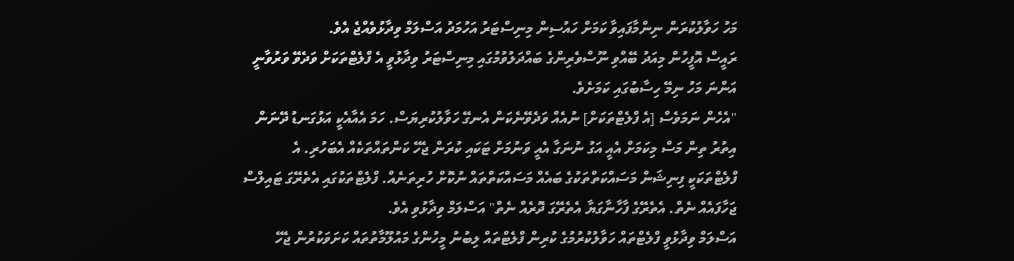މަހު ހަވާލުކުރަން ނިންމާފައިވާ ކަމަށް ހައުސިން މިނިސްޓަރު އަހުމަދު އަސްލަމް ވިދާޅުވެއްޖެ އެވެ.
ރައީސް އޮފީހުން މިއަދު ބޭއްވި ނޫސްވެރިންގެ ބައްދަލުވުމުގައި މިނިސްޓަރު ވިދާޅުވީ އެ ފްލެޓްތަކަށް ވަދެވޭ ވަރުވާނީ އަންނަ މަހު ނިމޭ ހިސާބުގައި ކަމަށެވެ.
"އެހެން ނަމަވެސް [އެ ފްލެޓްތަކަށް] ނުއެއް ވަދެވޭނެކަން އެނގޭ ހަވާލުކުރިޔަސް. ހަމަ އެއާއެކީ އަޅުގަނޑު ދޭނަން އިތުރު ތިން މަސް މިކަމަށް އެއީ އަގު ނުނަގާ އެއީ ވަނުމަށް ޓަކައި ކުރަން ޖެހޭ ކަންތައްތަކެއް އެބަހުރި. އެ ފްލެޓްތަކަކީ ފިނިޝަން މަސައްކަތްތަކުގެ ބައެއް މަސައްކަތްތައް ނުކޮށް ހުރިތަނެއް. ފްލެޓްތަކުގައި އެތެރޭގަ ޓައިލްސް ޖަހާފައެއް ނެތް. އެތެރޭގެ ފާހާނާގަޔާ އެތެރޭގަ ދޮރެއް ނެތް" އަސްލަމް ވިދާޅުވި އެވެ.
އަސްލަމް ވިދާޅުވީ ފްލެޓްތައް ހަވާލުކުރުމުގެ ކުރިން ފްލެޓްތައް ލިބުނު މީހުންގެ މައުލޫމާތުތައް ކަށަވަކުރުން ޖެހޭ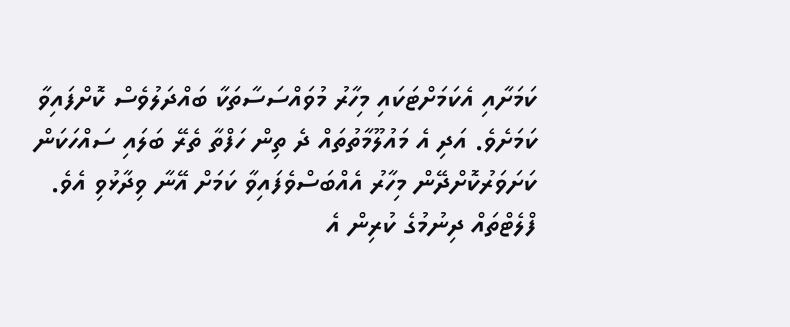ކަމަށާއި އެކަމަށްޓަކައި މިހާރު މުވައްސަސާތަކާ ބައްދަލުވެސް ކޮށްފައިވާ ކަމަށެވެ. އަދި އެ މައުލޫމާތުތައް ދެ ތިން ހަފްތާ ތެރޭ ބަލައި ސައްހަކަން ކަށަވަރުކޮށްދޭން މިހާރު އެއްބަސްވެފައިވާ ކަމަށް އޭނާ ވިދާޅުވި އެވެ.
ފްލެޓްތައް ދިނުމުގެ ކުރިން އެ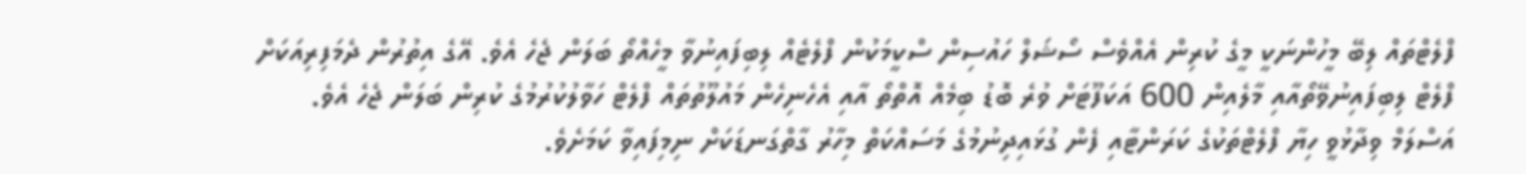ފްލެޓްތައް ލިބޭ މީހުންނަކީ މީގެ ކުރިން އެއްވެސް ސޯޝަލް ހައުސިން ސްކީމަކުން ފްލެޓެއް ލިބިފައިނުވާ މީހެއްތޯ ބަލަން ޖެހެ އެވެ. އޭގެ އިތުރުން ދެމަފިރިއަކަށް ފްލެޓް ލިބިފައިނުވޭތޯއާއި މާލެއިން 600 އަކަފޫޓަށް ވުރެ ބޮޑު ބިމެއް އޮތްތޯ އާއި އެހެނިހެން މައުލޫތުތައް ފްލެޓް ހަވާލުކުރުމުގެ ކުރިން ބަލަން ޖެހެ އެވެ.
އަސްލަމް ވިދާޅުވީ ހިޔާ ފްލެޓްތަކުގެ ކަރަންޓާއި ފެން ގުޅައިދިނުމުގެ މަސައްކަތް މިހާރު ގާތްގަނޑަކަށް ނިމިފައިވާ ކަމަށެވެ.